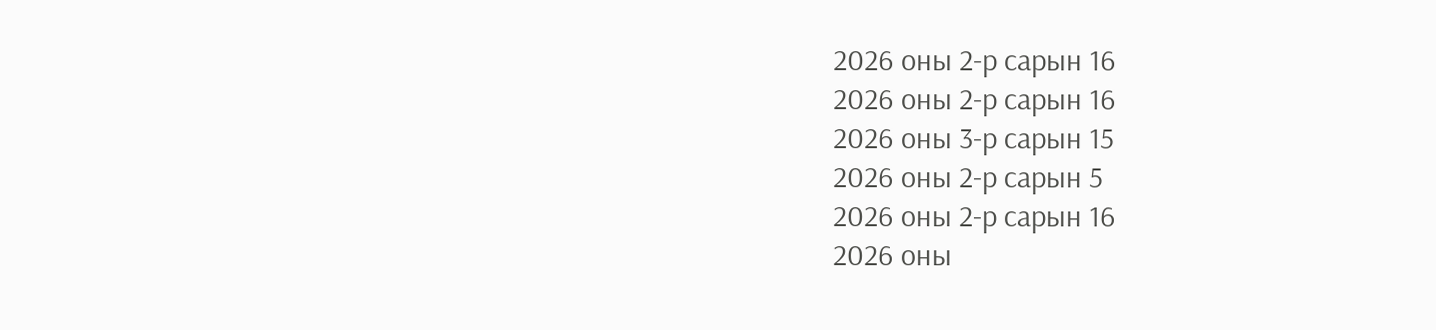2026 оны 2-р сарын 16
2026 оны 2-р сарын 16
2026 оны 3-р сарын 15
2026 оны 2-р сарын 5
2026 оны 2-р сарын 16
2026 оны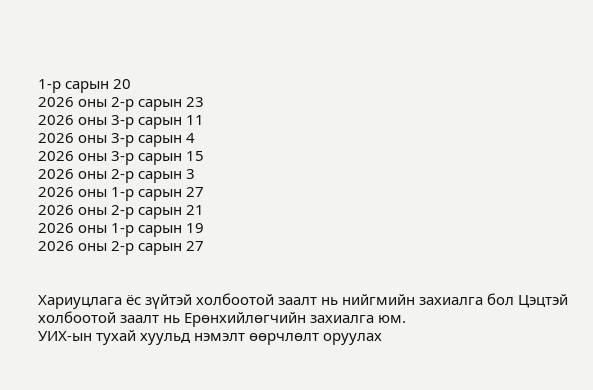1-р сарын 20
2026 оны 2-р сарын 23
2026 оны 3-р сарын 11
2026 оны 3-р сарын 4
2026 оны 3-р сарын 15
2026 оны 2-р сарын 3
2026 оны 1-р сарын 27
2026 оны 2-р сарын 21
2026 оны 1-р сарын 19
2026 оны 2-р сарын 27


Хариуцлага ёс зүйтэй холбоотой заалт нь нийгмийн захиалга бол Цэцтэй холбоотой заалт нь Ерөнхийлөгчийн захиалга юм.
УИХ-ын тухай хуульд нэмэлт өөрчлөлт оруулах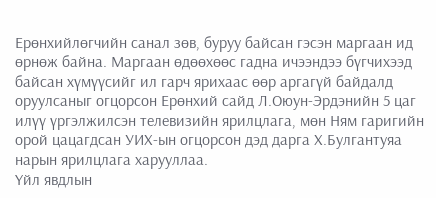Ерөнхийлөгчийн санал зөв, буруу байсан гэсэн маргаан ид өрнөж байна. Маргаан өдөөхөөс гадна ичээндээ бүгчихээд байсан хүмүүсийг ил гарч ярихаас өөр аргагүй байдалд оруулсаныг огцорсон Ерөнхий сайд Л.Оюун-Эрдэнийн 5 цаг илүү үргэлжилсэн телевизийн ярилцлага, мөн Ням гаригийн орой цацагдсан УИХ-ын огцорсон дэд дарга Х.Булгантуяа нарын ярилцлага харууллаа.
Үйл явдлын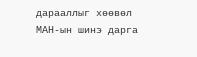дарааллыг хөөвөл МАН-ын шинэ дарга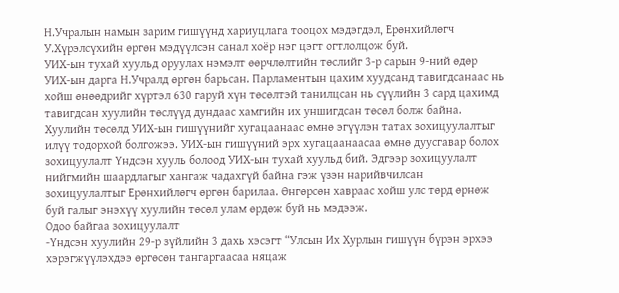Н.Учралын намын зарим гишүүнд хариуцлага тооцох мэдэгдэл, Ерөнхийлөгч У.Хүрэлсүхийн өргөн мэдүүлсэн санал хоёр нэг цэгт огтлолцож буй.
УИХ-ын тухай хуульд оруулах нэмэлт өөрчлөлтийн төслийг 3-р сарын 9-ний өдөр УИХ-ын дарга Н.Учралд өргөн барьсан. Парламентын цахим хуудсанд тавигдсанаас нь хойш өнөөдрийг хүртэл 630 гаруй хүн төсөлтэй танилцсан нь сүүлийн 3 сард цахимд тавигдсан хуулийн төслүүд дундаас хамгийн их уншигдсан төсөл болж байна.
Хуулийн төсөлд УИХ-ын гишүүнийг хугацаанаас өмнө эгүүлэн татах зохицуулалтыг илүү тодорхой болгожээ. УИХ-ын гишүүний эрх хугацаанаасаа өмнө дуусгавар болох зохицуулалт Үндсэн хууль болоод УИХ-ын тухай хуульд бий. Эдгээр зохицуулалт нийгмийн шаардлагыг хангаж чадахгүй байна гэж үзэн нарийвчилсан зохицуулалтыг Ерөнхийлөгч өргөн барилаа. Өнгөрсөн хавраас хойш улс төрд өрнөж буй галыг энэхүү хуулийн төсөл улам өрдөж буй нь мэдээж.
Одоо байгаа зохицуулалт
-Үндсэн хуулийн 29-р зүйлийн 3 дахь хэсэгт “Улсын Их Хурлын гишүүн бүрэн эрхээ хэрэгжүүлэхдээ өргөсөн тангаргаасаа няцаж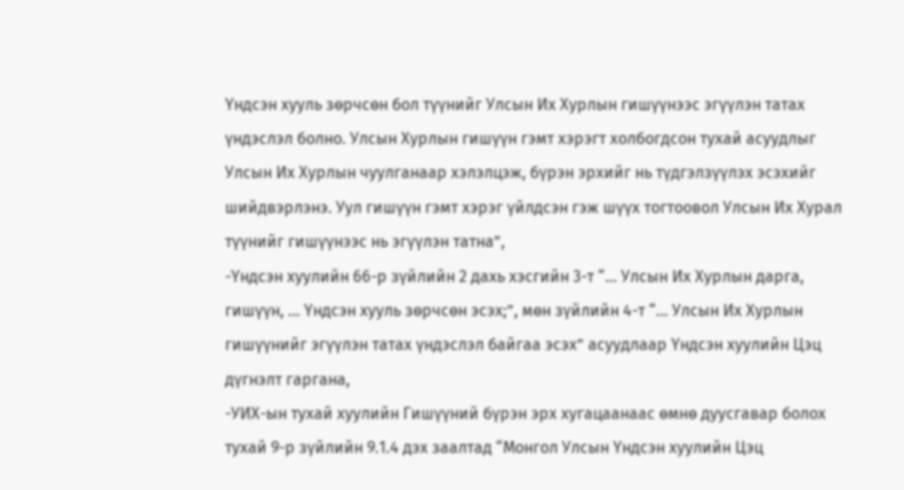Үндсэн хууль зөрчсөн бол түүнийг Улсын Их Хурлын гишүүнээс эгүүлэн татах үндэслэл болно. Улсын Хурлын гишүүн гэмт хэрэгт холбогдсон тухай асуудлыг Улсын Их Хурлын чуулганаар хэлэлцэж, бүрэн эрхийг нь түдгэлзүүлэх эсэхийг шийдвэрлэнэ. Уул гишүүн гэмт хэрэг үйлдсэн гэж шүүх тогтоовол Улсын Их Хурал түүнийг гишүүнээс нь эгүүлэн татна”,
-Үндсэн хуулийн 66-р зүйлийн 2 дахь хэсгийн 3-т “... Улсын Их Хурлын дарга, гишүүн, ... Үндсэн хууль зөрчсөн эсэх;”, мөн зүйлийн 4-т “... Улсын Их Хурлын гишүүнийг эгүүлэн татах үндэслэл байгаа эсэх” асуудлаар Үндсэн хуулийн Цэц дүгнэлт гаргана,
-УИХ-ын тухай хуулийн Гишүүний бүрэн эрх хугацаанаас өмнө дуусгавар болох тухай 9-р зүйлийн 9.1.4 дэх заалтад “Монгол Улсын Үндсэн хуулийн Цэц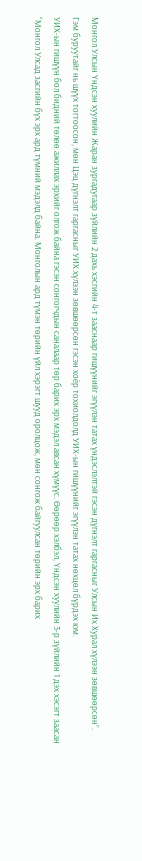Монгол Улсын Үндсэн хуулийн Жаран зургадугаар зүйлийн 2 дахь хэсгийн 4-т зааснаар гишүүнийг эгүүлэн татах үндэслэлтэй гэсэн дүгнэлт гаргасныг Улсын Их Хурал хүлээн зөвшөөрсөн”.
Гэм буруутайг нь шүүх тогтоосон, мөн Цэц дүгнэлт гаргасныг УИХ хүлээн зөвшөөрсөн гэсэн хоёр тохиолдолд УИХ-ын гишүүнийг эгүүлэн татах нөхцөл бүрдэх юм.
УИХ-ын гишүүн бол бидний төлөө ажиллах эрхийг олгож байна гэсэн сонгогчдын саналаар төр барих эрх мэдэл авсан хүмүүс. Өөрөөр хэлбэл, Үндсэн хуулийн 3-р зүйлийн 1 дэх хэсэгт заасан “Монгол Улсад засгийн бүх эрх ард түмний мэдэлд байна. Монголын ард түмэн төрийн үйл хэрэгт шууд оролцож, мөн сонгож байгуулсан төрийн эрх барих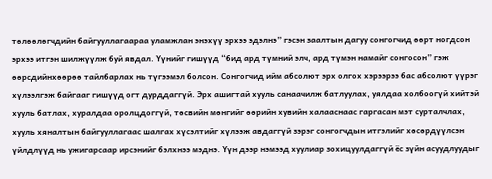төлөөлөгчдийн байгууллагаараа уламжлан энэхүү эрхээ эдэлнэ” гэсэн заалтын дагуу сонгогчид өөрт ногдсон эрхээ итгэн шилжүүлж буй явдал. Үүнийг гишүүд “бид ард түмний элч, ард түмэн намайг сонгосон” гэж өөрсдийнхөөрөө тайлбарлах нь түгээмэл болсон. Сонгогчид ийм абсолют эрх олгох хэрээрээ бас абсолют үүрэг хүлээлгэж байгааг гишүүд огт дурддаггүй. Эрх ашигтай хууль санаачилж батлуулах, уялдаа холбоогүй хийтэй хууль батлах, хуралдаа оролцдоггүй, төсвийн мөнгийг өөрийн хувийн халааснаас гаргасан мэт сурталчлах, хууль хяналтын байгууллагаас шалгах хүсэлтийг хүлээж авдаггүй зэрэг сонгогчдын итгэлийг хөсөрдүүлсэн үйлдлүүд нь ужигарсаар ирсэнийг бэлхнээ мэднэ. Үүн дээр нэмээд хуулиар зохицуулдаггүй ёс зүйн асуудлуудыг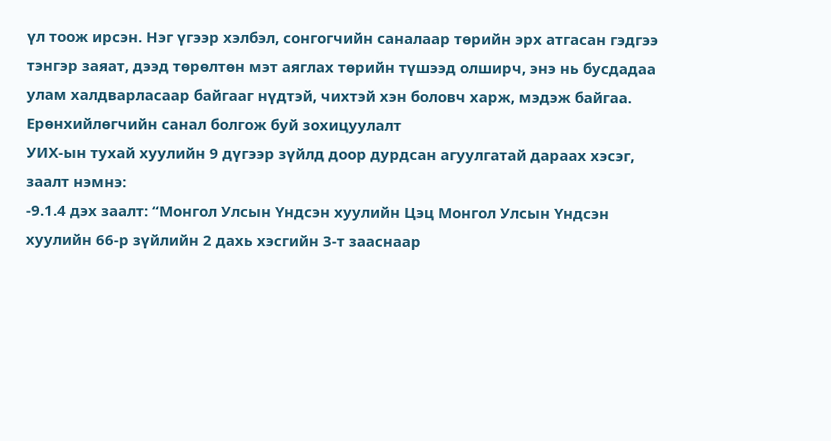үл тоож ирсэн. Нэг үгээр хэлбэл, сонгогчийн саналаар төрийн эрх атгасан гэдгээ тэнгэр заяат, дээд төрөлтөн мэт аяглах төрийн түшээд олширч, энэ нь бусдадаа улам халдварласаар байгааг нүдтэй, чихтэй хэн боловч харж, мэдэж байгаа.
Ерөнхийлөгчийн санал болгож буй зохицуулалт
УИХ-ын тухай хуулийн 9 дүгээр зүйлд доор дурдсан агуулгатай дараах хэсэг, заалт нэмнэ:
-9.1.4 дэх заалт: “Монгол Улсын Үндсэн хуулийн Цэц Монгол Улсын Үндсэн хуулийн 66-р зүйлийн 2 дахь хэсгийн 3-т зааснаар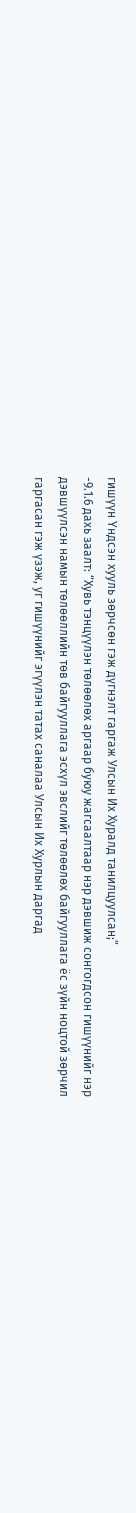гишүүн Үндсэн хууль зөрчсөн гэж дүгнэлт гаргаж Улсын Их Хуралд танилцуулсан;”
-9.1.6 дахь заалт: “Хувь тэнцүүлэн төлөөлөх аргаар буюу жагсаалтаар нэр дэвшиж сонгогдсон гишүүнийг нэр дэвшүүлсэн намын төлөөллийн төв байгууллага эсхүл эвслийг төлөөлөх байгууллага ёс зүйн ноцтой зөрчил гаргасан гэж үзэж, уг гишүүнийг эгүүлэн татах саналаа Улсын Их Хурлын даргад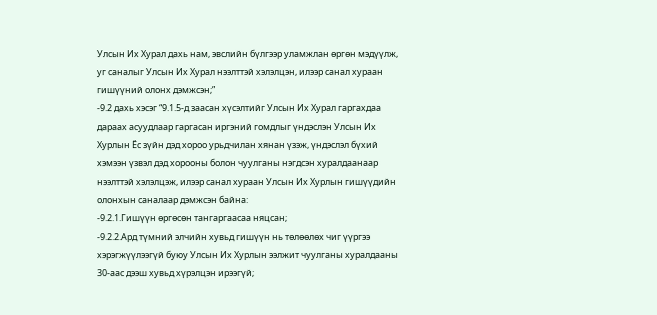Улсын Их Хурал дахь нам, эвслийн бүлгээр уламжлан өргөн мэдүүлж, уг саналыг Улсын Их Хурал нээлттэй хэлэлцэн, илээр санал хураан гишүүний олонх дэмжсэн;”
-9.2 дахь хэсэг “9.1.5-д заасан хүсэлтийг Улсын Их Хурал гаргахдаа дараах асуудлаар гаргасан иргэний гомдлыг үндэслэн Улсын Их Хурлын Ёс зүйн дэд хороо урьдчилан хянан үзэж, үндэслэл бүхий хэмээн үзвэл дэд хорооны болон чуулганы нэгдсэн хуралдаанаар нээлттэй хэлэлцэж, илээр санал хураан Улсын Их Хурлын гишүүдийн олонхын саналаар дэмжсэн байна:
-9.2.1.Гишүүн өргөсөн тангаргаасаа няцсан;
-9.2.2.Ард түмний элчийн хувьд гишүүн нь төлөөлөх чиг үүргээ хэрэгжүүлээгүй буюу Улсын Их Хурлын ээлжит чуулганы хуралдааны 30-аас дээш хувьд хүрэлцэн ирээгүй;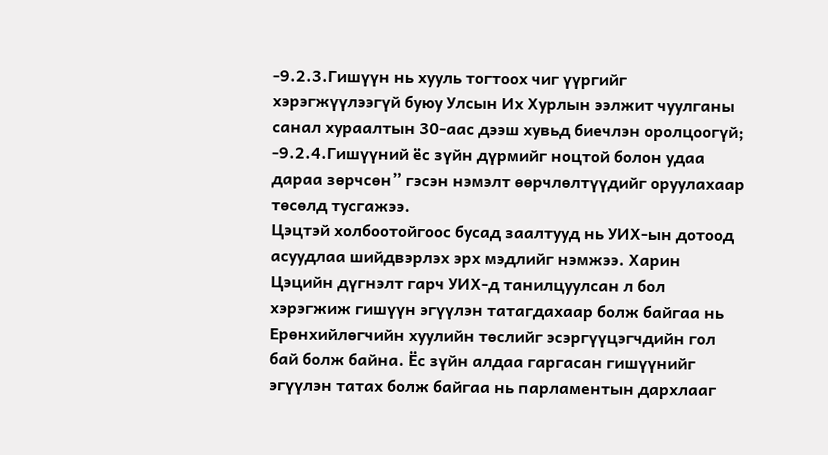-9.2.3.Гишүүн нь хууль тогтоох чиг үүргийг хэрэгжүүлээгүй буюу Улсын Их Хурлын ээлжит чуулганы санал хураалтын 30-аас дээш хувьд биечлэн оролцоогүй;
-9.2.4.Гишүүний ёс зүйн дүрмийг ноцтой болон удаа дараа зөрчсөн” гэсэн нэмэлт өөрчлөлтүүдийг оруулахаар төсөлд тусгажээ.
Цэцтэй холбоотойгоос бусад заалтууд нь УИХ-ын дотоод асуудлаа шийдвэрлэх эрх мэдлийг нэмжээ. Харин Цэцийн дүгнэлт гарч УИХ-д танилцуулсан л бол хэрэгжиж гишүүн эгүүлэн татагдахаар болж байгаа нь Ерөнхийлөгчийн хуулийн төслийг эсэргүүцэгчдийн гол бай болж байна. Ёс зүйн алдаа гаргасан гишүүнийг эгүүлэн татах болж байгаа нь парламентын дархлааг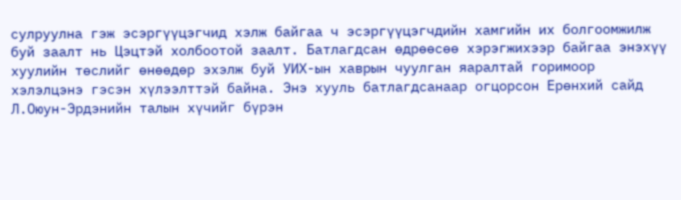сулруулна гэж эсэргүүцэгчид хэлж байгаа ч эсэргүүцэгчдийн хамгийн их болгоомжилж буй заалт нь Цэцтэй холбоотой заалт. Батлагдсан өдрөөсөө хэрэгжихээр байгаа энэхүү хуулийн төслийг өнөөдөр эхэлж буй УИХ-ын хаврын чуулган яаралтай горимоор хэлэлцэнэ гэсэн хүлээлттэй байна. Энэ хууль батлагдсанаар огцорсон Ерөнхий сайд Л.Оюун-Эрдэнийн талын хүчийг бүрэн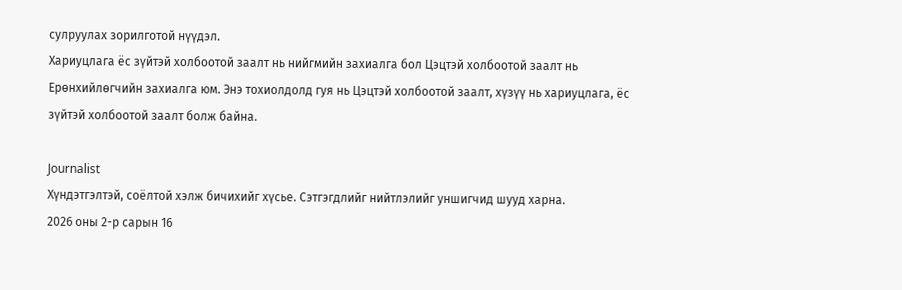сулруулах зорилготой нүүдэл.
Хариуцлага ёс зүйтэй холбоотой заалт нь нийгмийн захиалга бол Цэцтэй холбоотой заалт нь Ерөнхийлөгчийн захиалга юм. Энэ тохиолдолд гуя нь Цэцтэй холбоотой заалт, хүзүү нь хариуцлага, ёс зүйтэй холбоотой заалт болж байна.

Journalist
Хүндэтгэлтэй, соёлтой хэлж бичихийг хүсье. Сэтгэгдлийг нийтлэлийг уншигчид шууд харна.
2026 оны 2-р сарын 16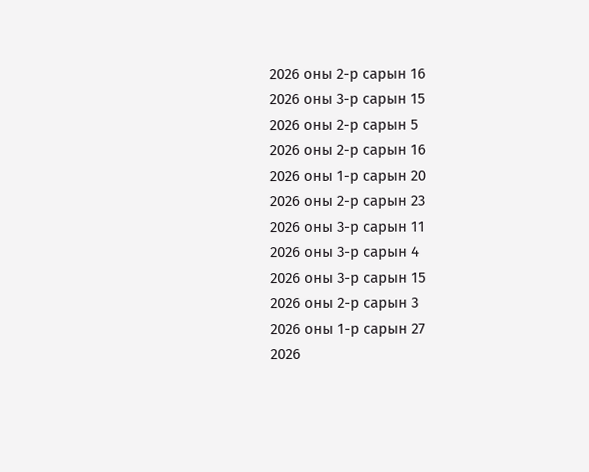2026 оны 2-р сарын 16
2026 оны 3-р сарын 15
2026 оны 2-р сарын 5
2026 оны 2-р сарын 16
2026 оны 1-р сарын 20
2026 оны 2-р сарын 23
2026 оны 3-р сарын 11
2026 оны 3-р сарын 4
2026 оны 3-р сарын 15
2026 оны 2-р сарын 3
2026 оны 1-р сарын 27
2026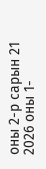оны 2-р сарын 21
2026 оны 1-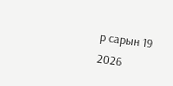р сарын 19
2026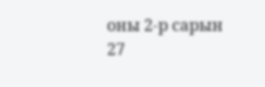оны 2-р сарын 27